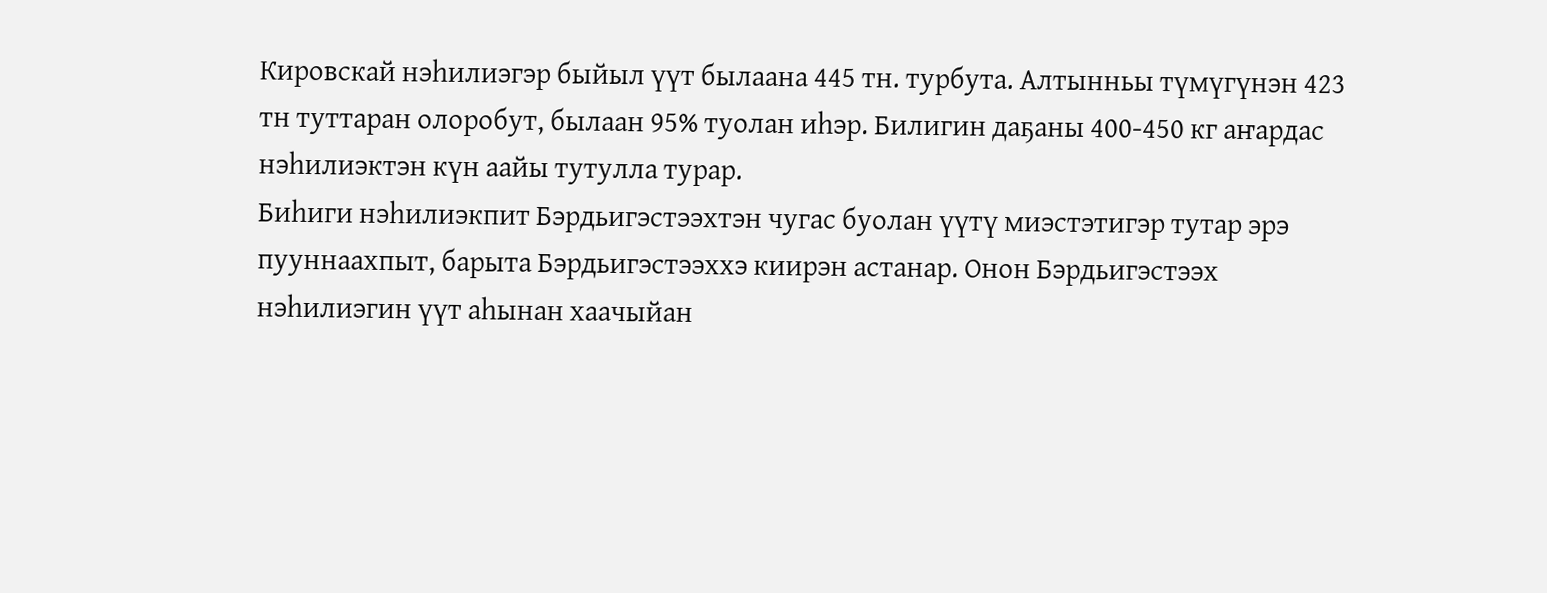Кировскай нэhилиэгэр быйыл үүт былаана 445 тн. турбута. Алтынньы түмүгүнэн 423 тн туттаран олоробут, былаан 95% туолан иһэр. Билигин даҕаны 400-450 кг аҥардас нэhилиэктэн күн аайы тутулла турар.
Биhиги нэhилиэкпит Бэрдьигэстээхтэн чугас буолан үүтү миэстэтигэр тутар эрэ пууннаахпыт, барыта Бэрдьигэстээххэ киирэн астанар. Онон Бэрдьигэстээх нэhилиэгин үүт аhынан хаачыйан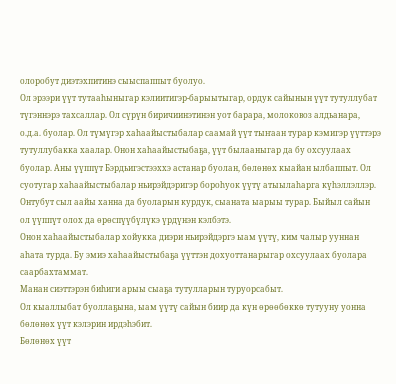олоробут диэтэхпитинэ сыыспаппыт буолуо.
Ол эрээри үүт тутааhыныгар кэлиитигэр-барыытыгар, ордук сайынын үүт тутуллубат түгэннэрэ тахсаллар. Ол сүрүн биричиинэтинэн уот барара, молоковоз алдьанара, о.д.а. буолар. Ол түмүгэр хаhаайыстыбалар саамай үүт тыҥаан турар кэмигэр үүттэрэ тутуллубакка хаалар. Онон хаһаайыстыбаҕа, үүт былааныгар да бу охсуулаах буолар. Аны үүппүт Бэрдьигэстээххэ астанар буолан, бөлөнөх кыайан ылбаппыт. Ол суотугар хаһаайыстыбалар ньирэйдэригэр бороһуок үүтү атыылаһарга күһэллэллэр. Онтубут сыл аайы ханна да буоларын курдук, сыаната ыарыы турар. Быйыл сайын ол үүппүт олох да өрөспүүбүлүкэ үрдүнэн кэлбэтэ.
Онон хаһаайыстыбалар хойукка диэри ньирэйдэргэ ыам үүтү, ким чалыр ууннан аһата турда. Бу эмиэ хаһаайыстыбаҕа үүттэн дохуоттанарыгар охсуулаах буолара саарбахтаммат.
Манан сиэттэрэн биhиги арыы сыаҕа тутулларын туруорсабыт.
Ол кыаллыбат буоллаҕына, ыам үүтү сайын биир да күн өрөөбөккө тутууну уонна бөлөнөх үүт кэлэрин ирдэhэбит.
Бөлөнөх үүт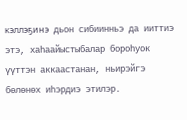кэллэҕинэ дьон сибиинньэ да ииттиэ этэ, хаһаайыстыбалар бороһуок үүттэн аккаастанан, ньирэйгэ бөлөнөх иһэрдиэ этилэр.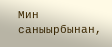Мин саныырбынан,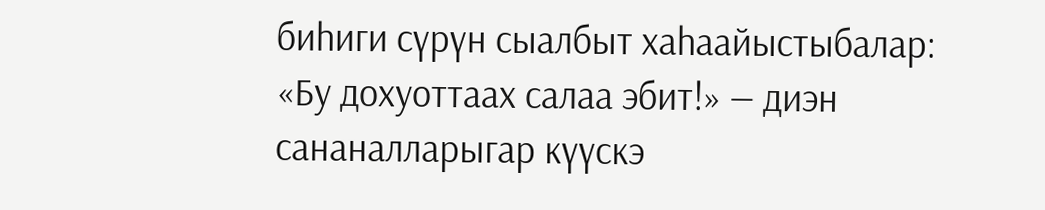биhиги сүрүн сыалбыт хаhаайыстыбалар: «Бу дохуоттаах салаа эбит!» — диэн сананалларыгар күүскэ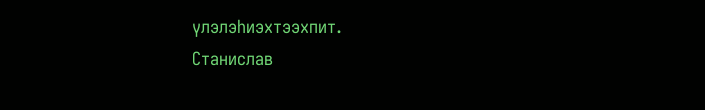үлэлэhиэхтээхпит.
Станислав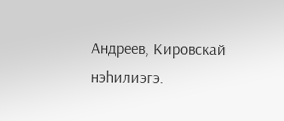Андреев, Кировскай нэһилиэгэ.